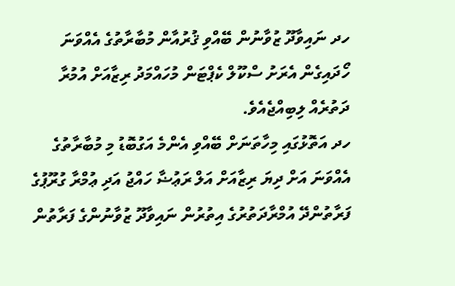ހދ ނައިވާދޫ ޒުވާނުން ބޭއްވި ޤުރުއާން މުބާރާތުގެ އެއްވަނަ ހޯދައިގެން އެރަށު ސްކޫލް ކެޕްޓަން މުހައްމަދު ރިޒާއަށް އުމުރާ ދަތުރެއް ލިބިއްޖެއެވެ.
ހދ އަތޮޅުގައި މިހާތަނަށް ބޭއްވި އެންމެ އަގުބޮޑު މި މުބާރާތުގެ އެއްވަނަ އަށް ދިޔަ ރިޒާއަށް އަލް ރަޢުޟާ ހައްޖު އަދި ޢުމްރާ ގުރޫޕުގެ ފަރާތުންދޭ އުމްރާދަތުރުގެ އިތުރުން ނައިވާދޫ ޒުވާނުންގެ ފަރާތުން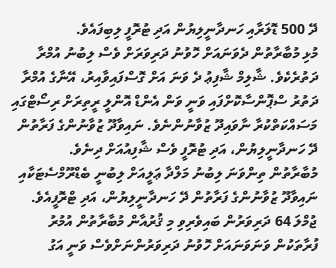ދޭ 500 ޑޮލަރާއި ހަނދާނީލިޔުން އަދި ޓުރޮފީ ލިބިފައެވެ.
މުޅި މުބާރާތުން ދެވަނައަށް ހޮވުނު ދަރިވަރަށް ވެސް ލިބުނު އުމްރާ ދަތުރެކެވެ. ޝާލިމް ޝާފިޢު ދެ ވަނަ އަށް ގޮސްފައިވާއިރު، އޭނާގެ އުމްރާ ދަތުރު ސްޕޮންސާކޮށްފައި ވަނީ ވަން އެންޑް އޮންލީ ރީތިރަށް ރިސޯޓްގައި މަސައްކަތްކުރާ ނާވައިދޫ ޒުވާނުންނެވެ. ނައިވާދޫ ޒުވާނުންގެ ފަރާތުން ދޭ ހަނދާނީލިޔުން، އަދި ޓުރޮފީ ވެސް ޝާފިއުއަށް ދިނެވެ.
މުބާރާތުން ތިންވަނަ ލިބުނު މަލްދާ ޢަލީއަށް ލިބުނީ ބެޑްރޫމްސެޓަކާއި ނައިވާދޫ ޒުވާނުންގެ ފަރާތުން ދޭ ހަނދާނީލިޔުން، އަދި ޓްރޮފީއެވެ.
ޖުމްލަ 64 ދަރިވަރުން ބައިވެރިވި މި ޤުރުއާން މުބާރާތުން އުމުރު ފުރާތަކުން ވަނަވަނައަށް ހޮވުނު ދަރިވަރުންނަށްވެސް ވަނީ އަގު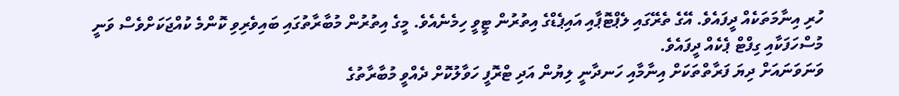ހުރި އިނާމަތަކެއް ދީފައެވެ. އޭގެ ތެރޭގައި ލެޕްޓޮޕާއި އައިޕެޑްގެ އިތުރުން ޓީވީ ހިމެނެއެވެ. މީގެ އިތުރުން މުބާރާތުގައި ބައިވެރިވި ކޮންމެ ކުއްޖަކަށްވެސް ވަނީ މުސްހަފަކާއި ގިފްޓް ޕެކެއް ދީފައެވެ.
ވަނަވަނައަށް ދިޔަ ފަރާތްތަކަށް އިނާމާއި ހަނދާނީ ލިޔުން އަދި ޓްރޮފީ ހަވާލުކޮށް ދެއްވީ މުބާރާތުގެ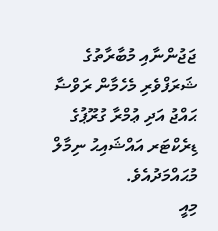ޖަޖުންނާއި މުބާރާތުގެ ޝަރަފްވެރި މެހެމާން ރަވްޟާ ޙައްޖު އަދި ޢުމްރާ ގުރޫޕުގެ ޑިރެކްޓަރ އައްޝައިޙު ނިމާލް މުޙައްމަދުއެވެ.
މިއީ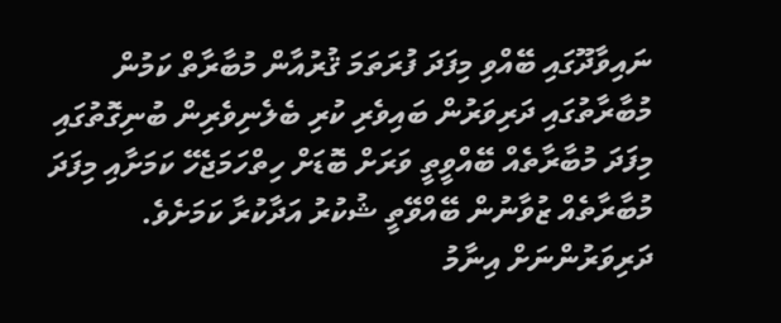ނައިވާދޫގައި ބޭއްވި މިފަދަ ފުރަތަމަ ޤުރުއާން މުބާރާތް ކަމުން މުބާރާތުގައި ދަރިވަރުން ބައިވެރި ކުރި ބެލެނިވެރިން ބުނިގޮތުގައި މިފަދަ މުބާރާތެއް ބޭއްވީތީ ވަރަށް ބޮޑަށް ހިތްހަމަޖެހޭ ކަމަށާއި މިފަދަ މުބާރާތެއް ޒުވާނުން ބޭއްވޭތީ ޝުކުރު އަދާކުރާ ކަމަށެވެ.
ދަރިވަރުންނަށް އިނާމު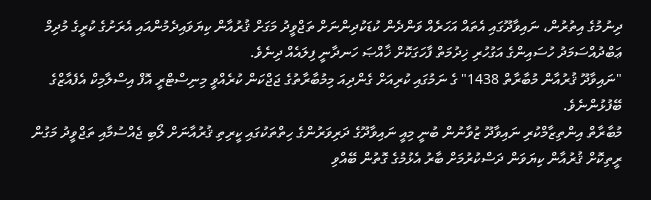ދިނުމުގެ އިތުރުން، ނައިވާދޫގައި އެތައް އަހަރެއް ވަންދެން ކުޑަކުދިންނަށް ތަޖްވީދު މަގަށް ޤުރުއާން ކިޔަވައިދެމުންއައި އެރަށުގެ ކުރީގެ މުދިމް ޢަބްދުއްސަމަދު ހުސައިންގެ އަގުހުރި ޚިދުމަތް ފާހަގަކޮށް ޚާއްޞަ ހަނދާނީ ފިލައެއް ދިނެވެ.
"ނައިވާދޫ ޤުރުއާން މުބާރާތް 1438" ގެ ނަމުގައި ކުރިއަށް ގެންދިއަ މިމުބާރާތުގެ ޖަޖްކަން ކުރެއްވީ މިނިސްޓްރީ އޮފް އިސްލާމިކް އެފެއާޒްގެ ބޭފުޅުންނެވެ.
މުބާރާތް އިންތިޒާމްކުރި ނައިވާދޫ ޒުވާނުން ބުނީ މިއީ ނައިވާދޫގެ ދަރިވަރުންގެ ހިތްތަކުގައި ކީރިތި ޤުރުއާނަށް ލޯބި ޖެއްސުމާއި ތަޖްވީދު މަގުން ރީތިކޮށް ޤުރުއާން ކިޔަވަން ދަސްކުރުމަށް ބާރު އެޅުމުގެ ގޮތުން ބޭއްވި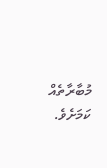މުބާރާތެއް ކަމަށެވެ.